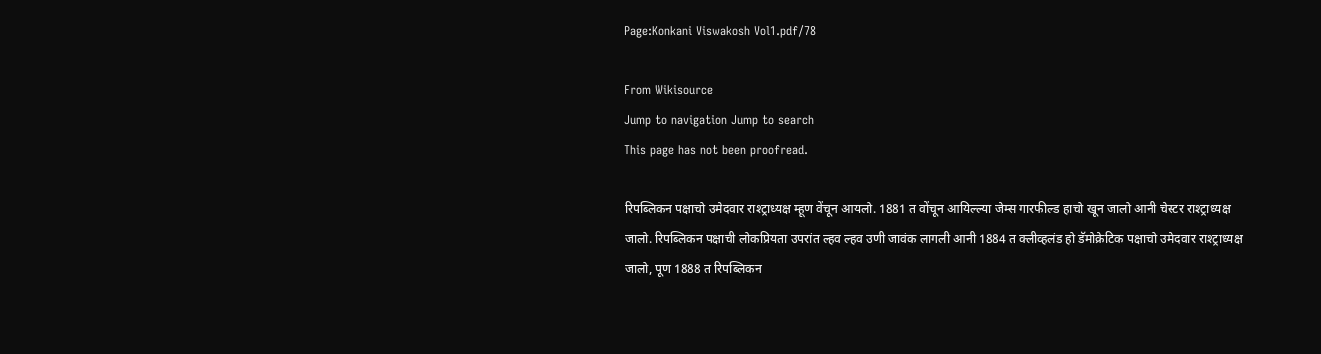Page:Konkani Viswakosh Vol1.pdf/78

From Wikisource
Jump to navigation Jump to search
This page has not been proofread.

रिपब्लिकन पक्षाचो उमेदवार राश्ट्राध्यक्ष म्हूण वेंचून आयलो. 1881 त वोंचून आयिल्ल्या जेम्स गारफील्ड हाचो खून जालो आनी चेस्टर राश्ट्राध्यक्ष जालो. रिपब्लिकन पक्षाची लोकप्रियता उपरांत ल्हव ल्हव उणी जावंक लागली आनी 1884 त क्लीव्हलंड हो डॅमोक्रेटिक पक्षाचो उमेदवार राश्ट्राध्यक्ष जालो, पूण 1888 त रिपब्लिकन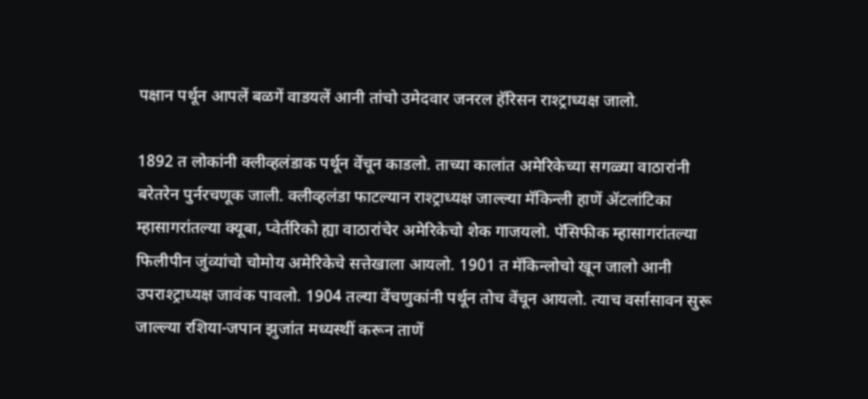पक्षान पर्थून आपलें बळगें वाडयलें आनी तांचो उमेदवार जनरल हॅरिसन राश्ट्राध्यक्ष जालो.

1892 त लोकांनी क्लीव्हलंडाक पर्थून वेंचून काडलो. ताच्या कालांत अमेरिकेच्या सगळ्या वाठारांनी बरेतरेन पुर्नरचणूक जाली. क्लीव्हलंडा फाटल्यान राश्ट्राध्यक्ष जाल्ल्या मॅकिन्ली हाणें ॲटलांटिका म्हासागरांतल्या क्यूबा, प्वेर्तरिको ह्या वाठारांचेर अमेरिकेचो शेक गाजयलो. पॅसिफीक म्हासागरांतल्या फिलीपीन जुंव्यांचो चोमोय अमेरिकेचे सत्तेखाला आयलो. 1901 त मॅकिन्लोचो खून जालो आनी उपराश्ट्राध्यक्ष जावंक पावलो. 1904 तल्या वेंचणुकांनी पर्थून तोच वेंचून आयलो. त्याच वर्सासावन सुरू जाल्ल्या रशिया-जपान झुजांत मध्यस्थीं करून ताणें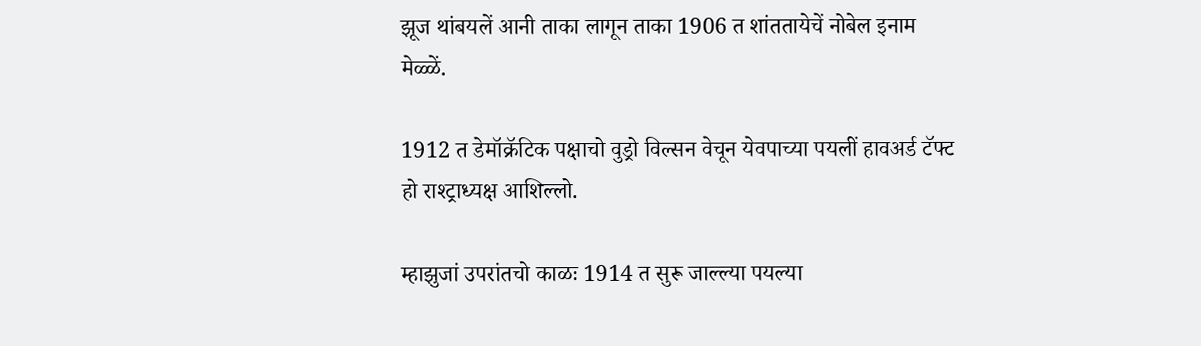झूज थांबयलें आनी ताका लागून ताका 1906 त शांततायेचें नोबेल इनाम मेळ्ळें.

1912 त डेमॉक्रॅटिक पक्षाचो वुड्रो विल्सन वेचून येवपाच्या पयलीं हावअर्ड टॅफ्ट हो राश्ट्राध्यक्ष आशिल्लो.

म्हाझुजां उपरांतचो काळः 1914 त सुरू जाल्ल्या पयल्या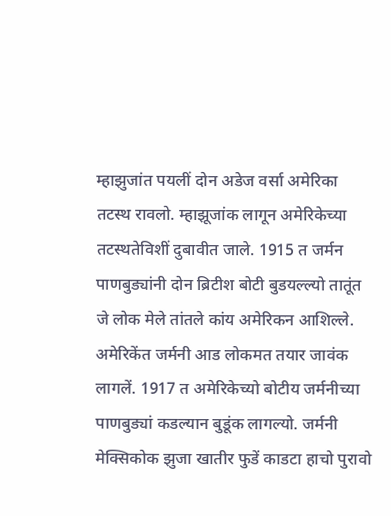म्हाझुजांत पयलीं दोन अडेज वर्सा अमेरिका तटस्थ रावलो. म्हाझूजांक लागून अमेरिकेच्या तटस्थतेविशीं दुबावीत जाले. 1915 त जर्मन पाणबुड्यांनी दोन ब्रिटीश बोटी बुडयल्ल्यो तातूंत जे लोक मेले तांतले कांय अमेरिकन आशिल्ले. अमेरिकेंत जर्मनी आड लोकमत तयार जावंक लागलें. 1917 त अमेरिकेच्यो बोटीय जर्मनीच्या पाणबुड्यां कडल्यान बुडूंक लागल्यो. जर्मनी मेक्सिकोक झुजा खातीर फुडें काडटा हाचो पुरावो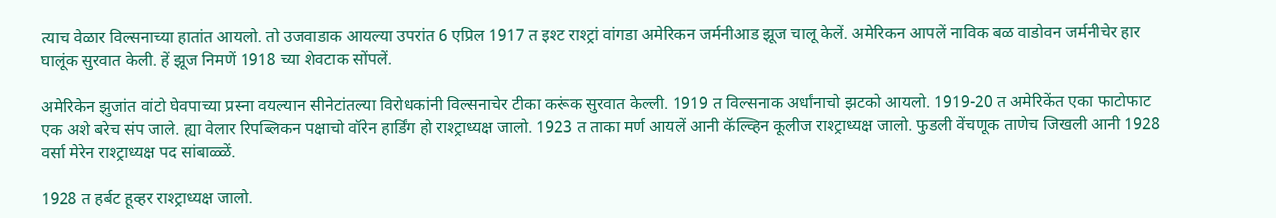त्याच वेळार विल्सनाच्या हातांत आयलो. तो उजवाडाक आयल्या उपरांत 6 एप्रिल 1917 त इश्ट राश्ट्रां वांगडा अमेरिकन जर्मनीआड झूज चालू केलें. अमेरिकन आपलें नाविक बळ वाडोवन जर्मनीचेर हार घालूंक सुरवात केली. हें झूज निमणें 1918 च्या शेवटाक सोंपलें.

अमेरिकेन झुजांत वांटो घेवपाच्या प्रस्ना वयल्यान सीनेटांतल्या विरोधकांनी विल्सनाचेर टीका करूंक सुरवात केल्ली. 1919 त विल्सनाक अर्धांनाचो झटको आयलो. 1919-20 त अमेरिकेंत एका फाटोफाट एक अशे बरेच संप जाले. ह्या वेलार रिपब्लिकन पक्षाचो वॉरेन हार्डिंग हो राश्ट्राध्यक्ष जालो. 1923 त ताका मर्ण आयलें आनी कॅल्व्हिन कूलीज राश्ट्राध्यक्ष जालो. फुडली वेंचणूक ताणेच जिखली आनी 1928 वर्सा मेरेन राश्ट्राध्यक्ष पद सांबाळ्ळें.

1928 त हर्बट हूव्हर राश्ट्राध्यक्ष जालो.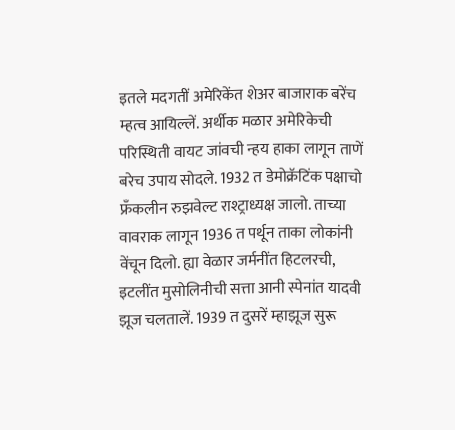इतले मदगतीं अमेरिकेंत शेअर बाजाराक बरेंच म्हत्व आयिल्लें. अर्थीक मळार अमेरिकेची परिस्थिती वायट जांवची न्हय हाका लागून ताणें बरेच उपाय सोदले. 1932 त डेमोक्रॅटिंक पक्षाचो फ्रँकलीन रुझवेल्ट राश्ट्राध्यक्ष जालो. ताच्या वावराक लागून 1936 त पर्थून ताका लोकांनी वेंचून दिलो. ह्या वेळार जर्मनींत हिटलरची, इटलींत मुसोलिनीची सत्ता आनी स्पेनांत यादवी झूज चलतालें. 1939 त दुसरें म्हाझूज सुरू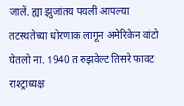जालें. ह्या झुजांतय पयलीं आपल्या तटस्थतेच्या धोरणाक लागून अमेरिकेन वांटो घेतलो ना. 1940 त रुझवेल्ट तिसरे फावट राश्ट्राध्यक्ष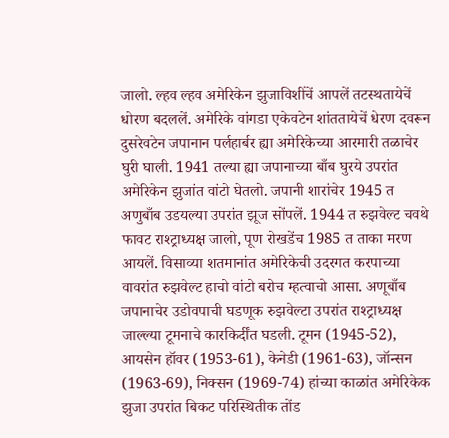जालो. ल्हव ल्हव अमेरिकेन झुजाविशींचें आपलें तटस्थतायेचें धोरण बदललें. अमेरिके वांगडा एकेवटेन शांततायेचें धेरण दवरून दुसरेवटेन जपानान पर्लहार्बर ह्या अमेरिकेच्या आरमारी तळाचेर घुरी घाली. 1941 तल्या ह्या जपानाच्या बाँब घुरये उपरांत अमेरिकेन झुजांत वांटो घेतलो. जपानी शारांचेर 1945 त अणुबाँब उडयल्या उपरांत झूज सोंपलें. 1944 त रुझवेल्ट चवथे फावट राश्ट्राध्यक्ष जालो, पूण रोखडेंच 1985 त ताका मरण आयलें. विसाव्या शतमानांत अमेरिकेची उदरगत करपाच्या वावरांत रुझवेल्ट हाचो वांटो बरोच म्हत्वाचो आसा. अणूबाँब जपानाचेर उडोवपाची घडणूक रुझवेल्टा उपरांत राश्ट्राध्यक्ष जाल्ल्या टूमनाचे कारकिर्दींत घडली. टूमन (1945-52), आयसेन हॉवर (1953-61), केनेडी (1961-63), जॉन्सन (1963-69), निक्सन (1969-74) हांच्या काळांत अमेरिकेक झुजा उपरांत बिकट परिस्थितीक तोंड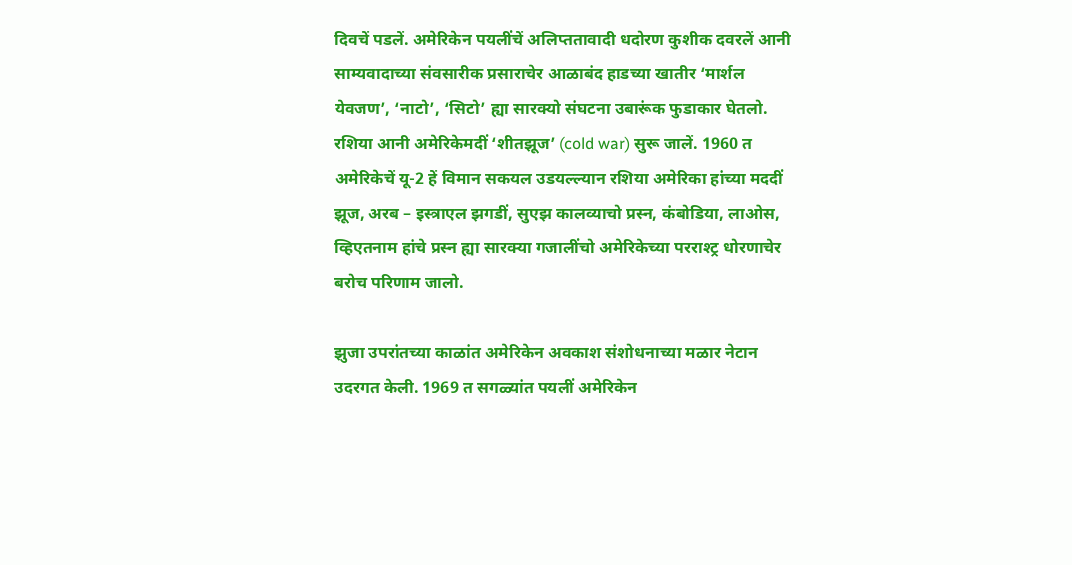दिवचें पडलें. अमेरिकेन पयलींचें अलिप्ततावादी धदोरण कुशीक दवरलें आनी साम्यवादाच्या संवसारीक प्रसाराचेर आळाबंद हाडच्या खातीर ‘मार्शल येवजण’, ‘नाटो’, ‘सिटो’ ह्या सारक्यो संघटना उबारूंक फुडाकार घेतलो. रशिया आनी अमेरिकेमदीं ‘शीतझूज’ (cold war) सुरू जालें. 1960 त अमेरिकेचें यू-2 हें विमान सकयल उडयल्ल्यान रशिया अमेरिका हांच्या मददीं झूज, अरब – इस्त्राएल झगडीं, सुएझ कालव्याचो प्रस्न, कंबोडिया, लाओस, व्हिएतनाम हांचे प्रस्न ह्या सारक्या गजालींचो अमेरिकेच्या परराश्ट्र धोरणाचेर बरोच परिणाम जालो.

झुजा उपरांतच्या काळांत अमेरिकेन अवकाश संशोधनाच्या मळार नेटान उदरगत केली. 1969 त सगळ्यांत पयलीं अमेरिकेन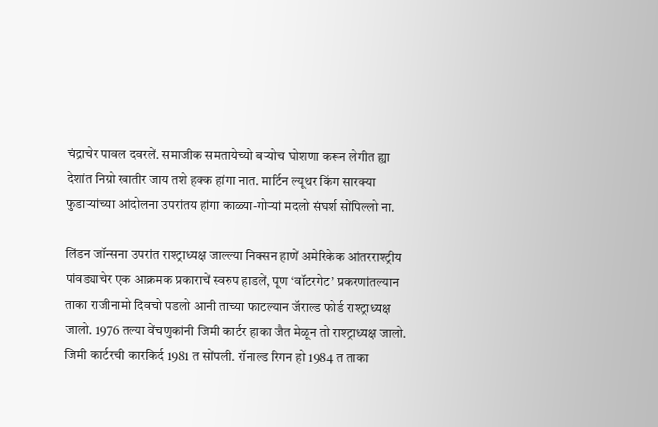चंद्राचेर पावल दवरलें. समाजीक समतायेच्यो बऱ्योच घोशणा करून लेगीत ह्या देशांत निग्रो खातीर जाय तशे हक्क हांगा नात. मार्टिन ल्यूथर किंग सारक्या फुडाऱ्यांच्या आंदोलना उपरांतय हांगा काळ्या-गोऱ्यां मदलो संघर्श सोंपिल्लो ना.

लिंडन जॉन्सना उपरांत राश्ट्राध्यक्ष जाल्ल्या निक्सन हाणें अमेरिकेक आंतरराश्ट्रीय पांवड्याचेर एक आक्रमक प्रकाराचें स्वरुप हाडलें, पूण ‘वॉटरगेट’ प्रकरणांतल्यान ताका राजीनामो दिवचो पडलो आनी ताच्या फाटल्यान जॅराल्ड फोर्ड राश्ट्राध्यक्ष जालो. 1976 तल्या वेंचणुकांनी जिमी कार्टर हाका जैत मेळून तो राश्ट्राध्यक्ष जालो. जिमी कार्टरची कारकिर्द 1981 त सोंपली. रॉनाल्ड रिगन हो 1984 त ताका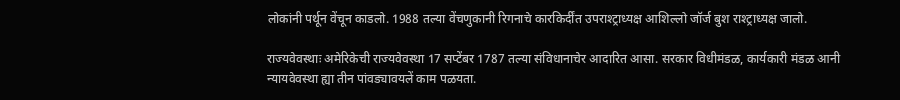लोकांनी पर्थून वेंचून काडलो. 1988 तल्या वेंचणुकानी रिगनाचे कारकिर्दींत उपराश्ट्राध्यक्ष आशिल्लो जॉर्ज बुश राश्ट्राध्यक्ष जालो.

राज्यवेवस्थाः अमेरिकेची राज्यवेवस्था 17 सप्टेंबर 1787 तल्या संविधानाचेर आदारित आसा. सरकार विधीमंडळ, कार्यकारी मंडळ आनी न्यायवेवस्था ह्या तीन पांवड्यावयलें काम पळयता.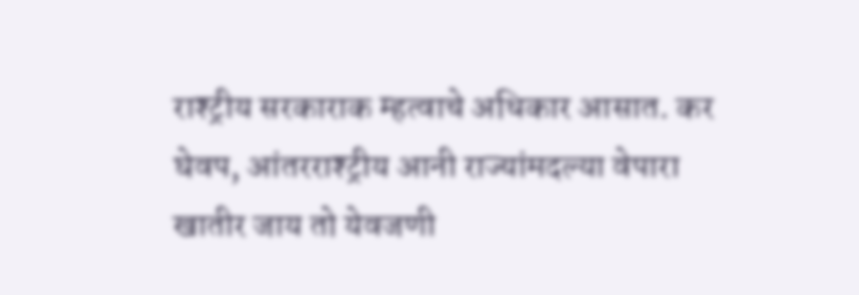राश्ट्रीय सरकाराक म्हत्वाचे अधिकार आसात. कर घेवप, आंतरराश्ट्रीय आनी राज्यांमदल्या वेपारा खातीर जाय तो येवजणी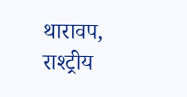थारावप, राश्ट्रीय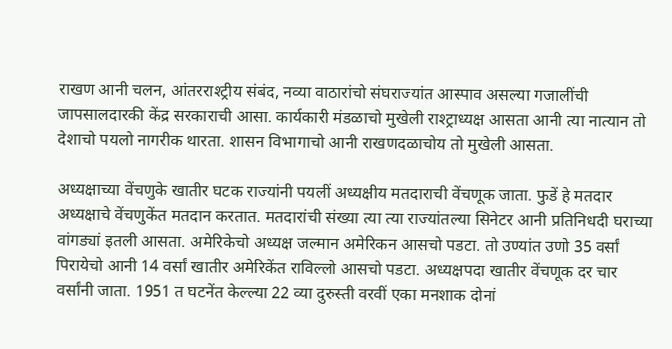राखण आनी चलन, आंतरराश्ट्रीय संबंद, नव्या वाठारांचो संघराज्यांत आस्पाव असल्या गजालींची जापसालदारकी केंद्र सरकाराची आसा. कार्यकारी मंडळाचो मुखेली राश्ट्राध्यक्ष आसता आनी त्या नात्यान तो देशाचो पयलो नागरीक थारता. शासन विभागाचो आनी राखणदळाचोय तो मुखेली आसता.

अध्यक्षाच्या वेंचणुके खातीर घटक राज्यांनी पयलीं अध्यक्षीय मतदाराची वेंचणूक जाता. फुडें हे मतदार अध्यक्षाचे वेंचणुकेंत मतदान करतात. मतदारांची संख्या त्या त्या राज्यांतल्या सिनेटर आनी प्रतिनिधदी घराच्या वांगड्यां इतली आसता. अमेरिकेचो अध्यक्ष जल्मान अमेरिकन आसचो पडटा. तो उण्यांत उणो 35 वर्सां पिरायेचो आनी 14 वर्सां खातीर अमेरिकेंत राविल्लो आसचो पडटा. अध्यक्षपदा खातीर वेंचणूक दर चार वर्सांनी जाता. 1951 त घटनेंत केल्ल्या 22 व्या दुरुस्ती वरवीं एका मनशाक दोनां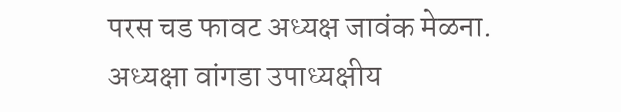परस चड फावट अध्यक्ष जावंक मेळना. अध्यक्षा वांगडा उपाध्यक्षीय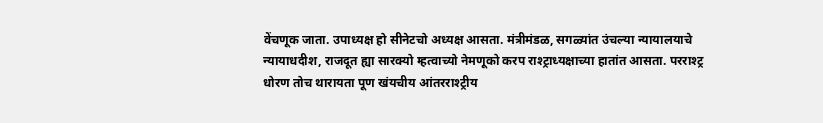वेंचणूक जाता. उपाध्यक्ष हो सीनेटचो अध्यक्ष आसता. मंत्रीमंडळ, सगळ्यांत उंचल्या न्यायालयाचे न्यायाधदीश, राजदूत ह्या सारक्यो म्हत्वाच्यो नेमणूको करप राश्ट्राध्यक्षाच्या हातांत आसता. परराश्ट्र धोरण तोच थारायता पूण खंयचीय आंतरराश्ट्रीय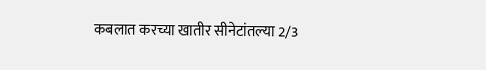कबलात करच्या खातीर सीनेटांतल्या 2/3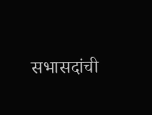सभासदांची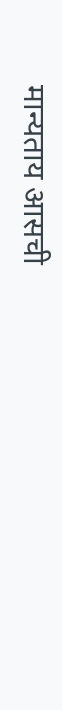मान्यताय आसची